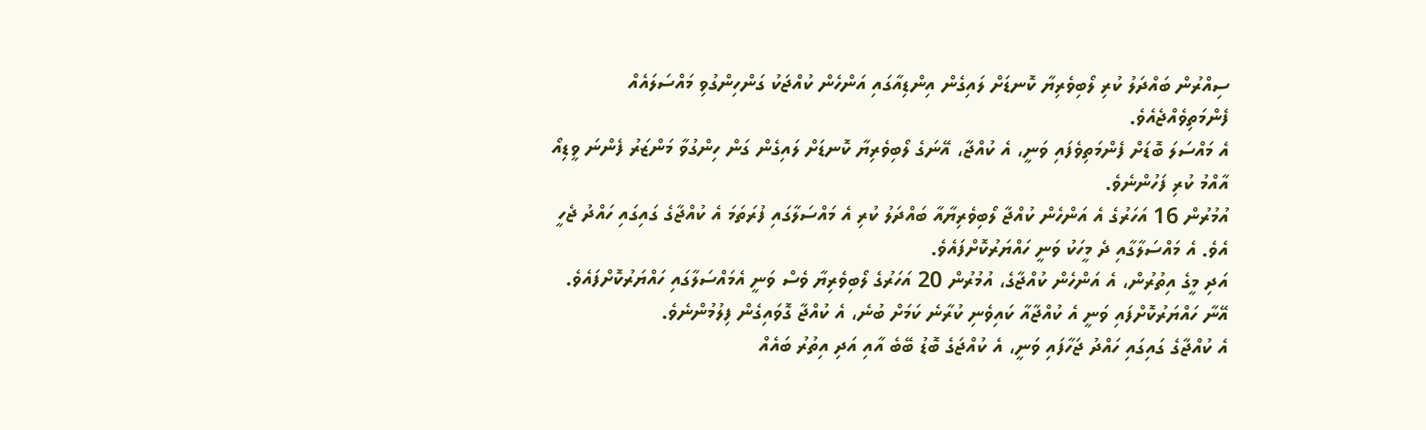ސިއްރުން ބައްދަލު ކުރި ލޯބިވެރިޔާ ކޮނޑަށް ލައިގެން އިންޑިއާގައި އަންހެން ކުއްޖަކު ގަންހިންގުވި މައްސަލައެއް ފެންމަތިވެއްޖެއެވެ.
އެ މައްސަލަ ބޮޑަށް ފެންމަތިވެފައި ވަނީ، އެ ކުއްޖާ، އޭނަގެ ލޯބިވެރިޔާ ކޮނޑަށް ލައިގެން ގަން ހިންގުވާ މަންޒަރު ފެންނަ ވީޑިއޯ އާއްމު ކުރި ފަހުންނެވެ.
އުމުރުން 16 އަހަރުގެ އެ އަންހެން ކުއްޖާ ލޯބިވެރިޔާއާ ބައްދަލު ކުރި އެ މައްސަލާގައި ފުރަތަމަ އެ ކުއްޖާގެ ގައިގައި ހައްދު ޖެހީ އެވެ. އެ މައްސަލާގާއި ދެ މީހަކު ވަނީ ހައްޔަރުކޮށްފައެވެ.
އަދި މީގެ އިތުރުން، އެ އަންހެން ކުއްޖާގެ، އުމުރުން 20 އަހަރުގެ ލޯބިވެރިޔާ ވެސް ވަނީ އެމައްސަލާގައި ހައްޔަރުކޮށްފައެވެ. އޭނާ ހައްޔަރުކޮށްފައި ވަނީ އެ ކުއްޖާއާ ކައިވެނި ކުރާނެ ކަމަށް ބުނެ، އެ ކުއްޖާ ގޮވައިގެން ފިލުމުންނެވެ.
އެ ކުއްޖާގެ ގައިގައި ހައްދު ޖަހާފައި ވަނީ، އެ ކުއްޖަގެ ބޮޑު ބޭބެ އާއި އަދި އިތުރު ބައެއް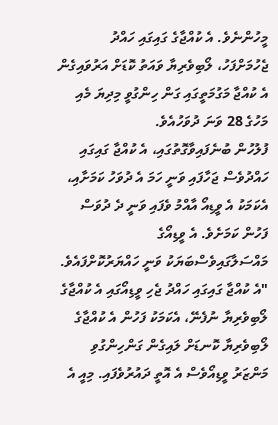މީހުންނެވެ. އެ ކުއްޖާގެ ގައިގައި ހައްދު ޖެހުމަށްފަހު، ލޯބިވެރިޔާ ވައަތު ކޮޑަށް އަރުވައިގެން އެ ކުއްޖާ މަގުމަތީގައި ގަން ހިންގުވީ މިދިޔަ މެއި މަހުގެ 28 ވަނަ ދުވަހުއެވެ.
ފުލުހުން ބުނެފައިވާގޮތުގައި، އެ ކުއްޖާ ގައިގައި ހައްދުވެސް ޖަހާފައި ވަނީ ހަމަ އެ ދުވަހު ކަމަށާއި، އެކަމަކު އެ ވީޑިއޯ އާއްމު ވެފައި ވަނީ ދެ ދުވަސް ފަހުން ކަމަށެވެ. އެ ވީޑިއޯގެ މައްސަލާގައިވެސްބަޔަކު ވަނީ ހައްޔަރުކޮށްފައެވެ.
"އެ ކުއްޖާ ގައިގައި ހައްދު ޖެހި ވީޑިއޯގައި އެ ކުއްޖާގެ ލޯބިވެރިޔާ ނުފެނޭ، އެކަމަކު ފަހުން އެ ކުއްޖާގެ ލޯބިވެރިޔާ ކޮނޑަށް ލައިގެން ގަންހިންގުވި މަންޒަރު ވީޑިއޯވެސް އެ އޮތީ ދައުރުވެފައި. މިއީ އެ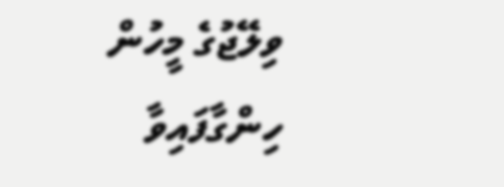ވިލޭޖުގެ މީހުން ހިންގާފައިވާ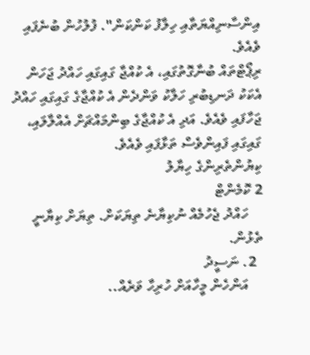އިންސާނިއްޔަތާއި ހިލާފު ކަންކަން". ފުލުހުން ބުނެފައި ވެއެވެ.
ރިޕޯޓްތައް ބުނާގޮތުގައި، އެ ކުއްޖާ ގައިގައި ހައްދު ޖަހަން އެކަކު ދަނޑިބުރި ހަލާކު ވަންދެން އެ ކުއްޖާގެ ގައިގައި ހައްދު ޖަހާފައި ވެއެވެ. އަދި އެ ކުއްޖާގެ ބިންމައްޗަށް އެއްލާލައި، ގައިގައި ފައިންވެސް ތަޅާފައި ވެއެވެ.
ކިޔުންތެރިންގެ ހިޔާލު
2 ކޮމެންޓް
    ހައްދު ޖެހުމެއް ނުކިޔާނެ ތިޔަކަށް. ތިޔަށް ކިޔާނީ ތެޅުން.
  2. ނަސީދު
    އަންހެން މީހާއަށް ހުރިހާ ވަރެއް..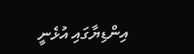އިންޑިޔާގައި އުޅެނީ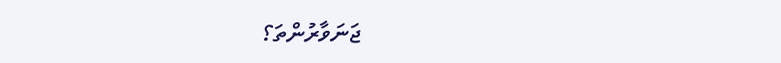ޖަނަވާރުންތަ؟